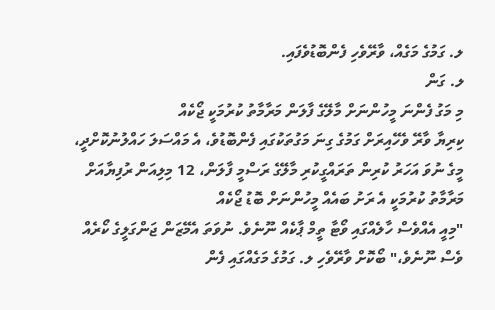ލ. ގަމުގެ މަގެއް، ވާރޭވެހި ފެންބޮޑުވެފައި.
ލ. ގަން
މި މަގު ފެންނަ މީހުންނަށް މާލޭގެ ފާލަން މަރާމާތު ކުރުމަކީ ޖޯކެއް
ކިރިޔާ ވާރޭ ވެހޭއިރަށް ގަމުގެ ގިނަ މަގުތަކުގައި ފެންބޮޑުވެ، އެ މައްސަލަ ހައްލުނުކޮށްދީ، މީގެ ނުވަ އަހަރު ކުރިން ތަރައްގީކުރި މާލޭގެ ރަސްމީ ފާލަން، 12 މިލިއަން ރުފިޔާއަށް މަރާމާތު ކުރުމަކީ އެ ރަށު ބައެއް މީހުންނަށް ބޮޑު ޖޯކެއް
"މިއީ އެއްވެސް ހާލެއްގައި ވޯޓާ ތީމް ޕާކެއް ނޫނެވެ. ނުވަތަ އެމޭޒަން ޖަންގަލީގެ ކޯރެއް ވެސް ނޫނެވެ،" ބޯކޮށް ވާރޭވެހި ލ. ގަމުގެ މަގެއްގައި ފެން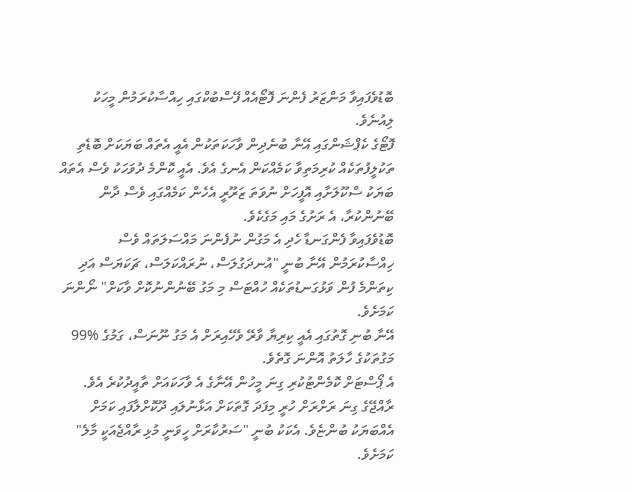ބޮޑުވެފައިވާ މަންޒަރު ފެންނަ ފޮޓޯއެއް ފޭސްބުކްގައި ހިއްސާކުރަމުން މީހަކު ލިއުނެވެ.
ފޮޓޯގެ ކެޕްޝަންގައި އޭނާ ބުނެދިން ވާހަކަތަކުން އެއީ އެތައް ބަޔަކަށް ބޮޑެތި ތަކުލީފުތަކެއް ކުރިމަތިވާ ކަމެއްކަން އެނގެ އެވެ. އެއީ ކޮންމެ ދުވަހަކު ވެސް އެތައް ބަޔަކު ސްކޫލަށާއި އޮފީހަށް ނުވަތަ ޒަރޫރީ އެހެން ކަމެއްގައި ވެސް ދާން ބޭނުންކުރާ، އެ ރަށުގެ މައި މަގެކެވެ.
ބޮޑުވެފައިވާ ފެންގަނޑާ ހެދި އެ މަގުން ނުފެންނަ މައްސަލަތައް ވެސް ހިއްސާކުރަމުން އޭނާ ބުނީ "އުނދަގުލަސް، ނުރައްކަލަސް، ޗަކަޔަސް އަދި ކިތަންމެ ފުން ވަޅުގަނޑުތަކެއް ހުއްޓަސް މި މަގު ބޭނުންނުކޮށް ވާކަށް" ނޯންނަ ކަމަށެވެ.
އޭނާ ބުނި ގޮތުގައި އެއީ ކިރިޔާ ވާރޭ ވެހޭއިރަށް އެ މަގު ނޫނަސް، ގަމުގެ %99 މަގުތަކުގެ ހާލަތު އޮންނަ ގޮތެވެ.
އެ ޕޯސްޓަށް ކޮމެންޓުކުރި ގިނަ މީހުން އޭނާގެ އެ ވާހަކައަށް ތާއީދުކުރެ އެވެ. ރާއްޖޭގެ ގިނަ ރަށްރަށް ހުރީ މިފަދަ ގޮތަކަށް އަޅާނުލައި ދޫކޮށްލާފައި ކަމަށް އެއްބަޔަކު ބުންޏެވެ. އެކަކު ބުނީ "ސަރުކާރަށް ހީވަނީ މުޅި ރާއްޖެއަކީ މާލެ" ކަމަށެވެ.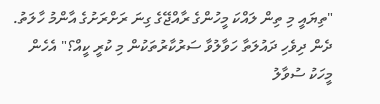"ތިޔައީ މި ތިން ލައްކަ މީހުންގެ ރާއްޖޭގެ ގިނަ ރަށްރަށުގެ އާންމު ހާލަތު. ދެން ދިވެހި ދައުލަތާ ހަވާލުވާ ސަރުކާރުތަކުން މި ކުރީ ކީއް؟" އެހެން މީހަކު ސުވާލު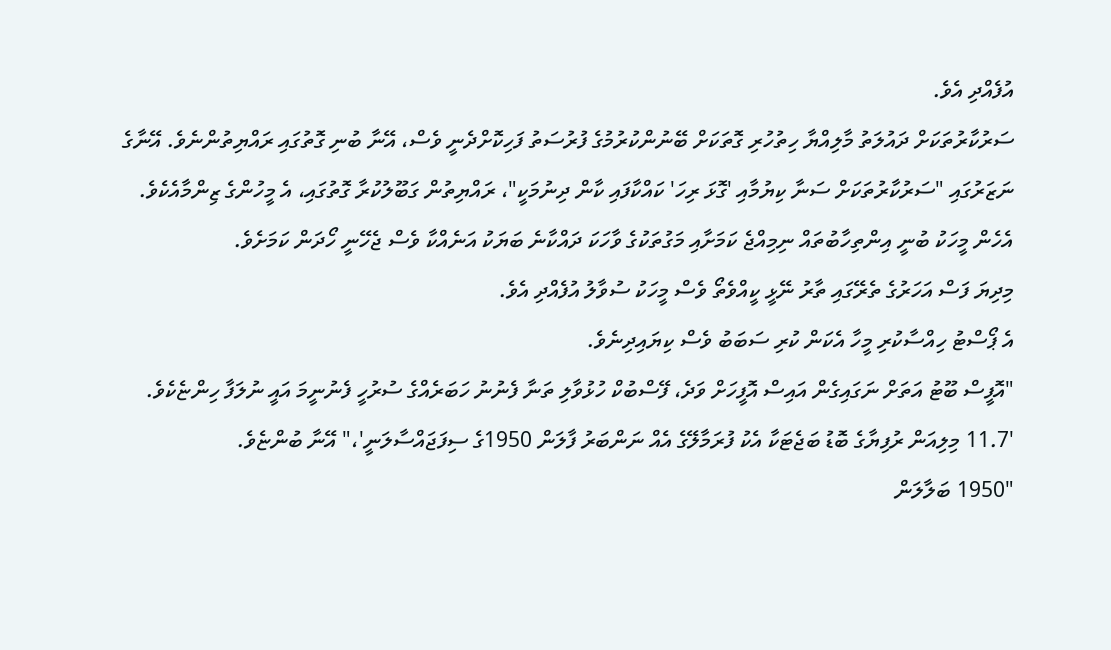އުފެއްދި އެވެ.
ސަރުކާރުތަކަށް ދައުލަތު މާލިއްޔާ ހިތުހުރި ގޮތަކަށް ބޭނުންކުރުމުގެ ފުރުސަތު ފަހިކޮށްދެނީ ވެސް، އޭނާ ބުނި ގޮތުގައި ރައްޔިތުންނެވެ. އޭނާގެ ނަޒަރުގައި "ސަރުކާރުތަކަށް ސަނާ ކިޔުމާއި 'ގޮޅަ ރިހަ' ކައްކާފައި ކާން ދިނުމަކީ"، ރައްޔިތުން ގަބޫލުކުރާ ގޮތުގައި، އެ މީހުންގެ ޒިންމާއެކެވެ.
އެހެން މީހަކު ބުނީ އިންތިހާބުތައް ނިމިއްޖެ ކަމަށާއި މަގުތަކުގެ ވާހަކަ ދައްކާނެ ބަޔަކު އަނެއްކާ ވެސް ޖެހޭނީ ހޯދަން ކަމަށެވެ.
މިދިޔަ ފަސް އަހަރުގެ ތެރޭގައި ތާރު ނޭޅީ ކީއްވެތޯ ވެސް މީހަކު ސުވާލު އުފެއްދި އެވެ.
އެ ޕޯސްޓު ހިއްސާކުރި މީހާ އެކަން ކުރި ސަބަބު ވެސް ކިޔައިދިނެވެ.
"އޮފީސް ބޫޓު އަތަށް ނަގައިގެން އައިސް އޮފީހަށް ވަދެ، ފޭސްބުކް ހުޅުވާލި ތަނާ ފެނުނު ހަބަރެއްގެ ސުރުހީ ފެނުނީމަ އައީ ނުލަފާ ހިންޏެކެވެ. '11.7 މިލިއަން ރުފިޔާގެ ބޮޑު ބަޖެޓަކާ އެކު ފުރަމާލޭގެ އެއް ނަންބަރު ފާލަން 1950ގެ ސިފަޖައްސާލަނީ'،" އޭނާ ބުންޏެވެ.
"1950 ބަލާލަން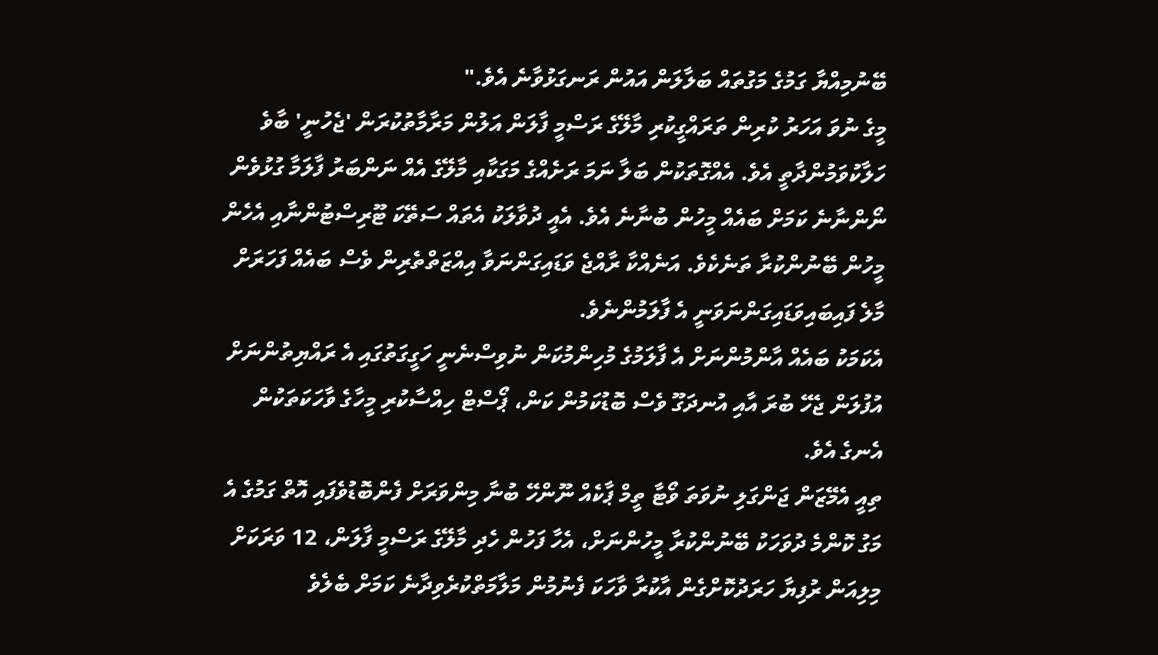ބޭނުމިއްޔާ ގަމުގެ މަގުތައް ބަލާލަން އައުން ރަނގަޅުވާނެ އެވެ."
މީގެ ނުވަ އަހަރު ކުރިން ތަރައްގީކުރި މާލޭގެ ރަސްމީ ފާލަން އަލުން މަރާމާތުކުރަން 'ޖެހުނީ' ބާވެ ހަލާކުވަމުންދާތީ އެވެ. އެއްގޮތަކުން ބަލާ ނަމަ ރަށެއްގެ މަގަކާއި މާލޭގެ އެއް ނަންބަރު ފާލަމާ ގުޅުވެން ނޯންނާނެ ކަމަށް ބައެއް މީހުން ބުނާނެ އެވެ. އެއީ ދުވާލަކު އެތައް ސަތޭކަ ޓޫރިސްޓުންނާއި އެހެން މީހުން ބޭނުންކުރާ ތަނެކެވެ. އަނެއްކާ ރާއްޖެ ވަޑައިގަންނަވާ އިއްޒަތްތެރިން ވެސް ބައެއް ފަހަރަށް މާލެ ފައިބައިވަޑައިގަންނަވަނީ އެ ފާލަމުންނެވެ.
އެކަމަކު ބައެއް އާންމުންނަށް އެ ފާލަމުގެ މުހިންމުކަން ނުވިސްނެނީ ހަގީގަތުގައި އެ ރައްޔިތުންނަށް އުފުލަން ޖެހޭ ބުރަ އާއި އުނދަގޫ ވެސް ބޮޑުކަމުން ކަން، ޕޯސްޓް ހިއްސާކުރި މީހާގެ ވާހަކަތަކުން އެނގެ އެވެ.
ތިއީ އެމޭޒަން ޖަންގަލި ނުވަތަ ވޯޓާ ތީމް ޕާކެއް ނޫންހޭ ބުނާ މިންވަރަށް ފެންބޮޑުވެފައި އޮތް ގަމުގެ އެ މަގު ކޮންމެ ދުވަހަކު ބޭނުންކުރާ މީހުންނަށް، އެހާ ފަހުން ހެދި މާލޭގެ ރަސްމީ ފާލަން، 12 ވަރަކަށް މިލިއަން ރުފިޔާ ހަރަދުކޮށްގެން އާކުރާ ވާހަކަ ފެނުމުން މަލާމަތްކުރެވިދާނެ ކަމަށް ބެލެވެ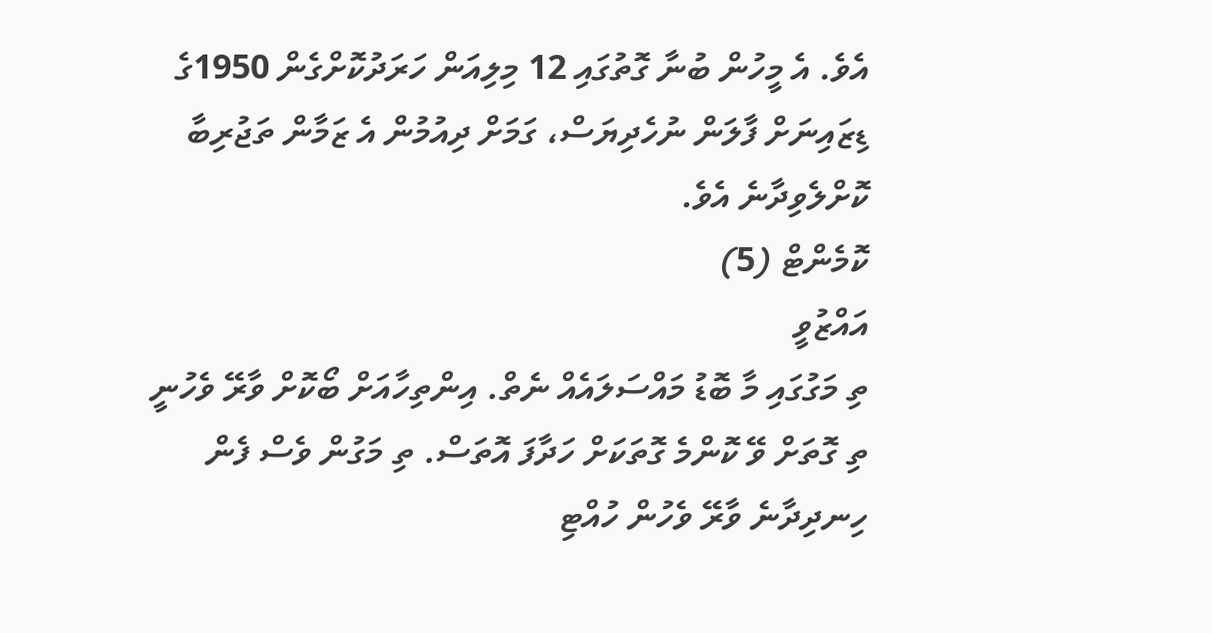އެވެ. އެ މީހުން ބުނާ ގޮތުގައި 12 މިލިއަން ހަރަދުކޮށްގެން 1950ގެ ޑިޒައިނަށް ފާލަން ނުހެދިޔަސް، ގަމަށް ދިއުމުން އެ ޒަމާން ތަޖުރިބާ ކޮށްލެވިދާނެ އެވެ.
ކޮމެންޓް (5)
އައްޒުވީ
ތި މަގުގައި މާ ބޮޑު މައްސަލައެއް ނެތް. އިންތިހާއަށް ބޯކޮށް ވާރޭ ވެހުނީ ތި ގޮތަށް ވޭ ކޮންމެ ގޮތަކަށް ހަދާފަ އޮތަސް. ތި މަގުން ވެސް ފެން ހިނދިދާނެ ވާރޭ ވެހުން ހުއްޓި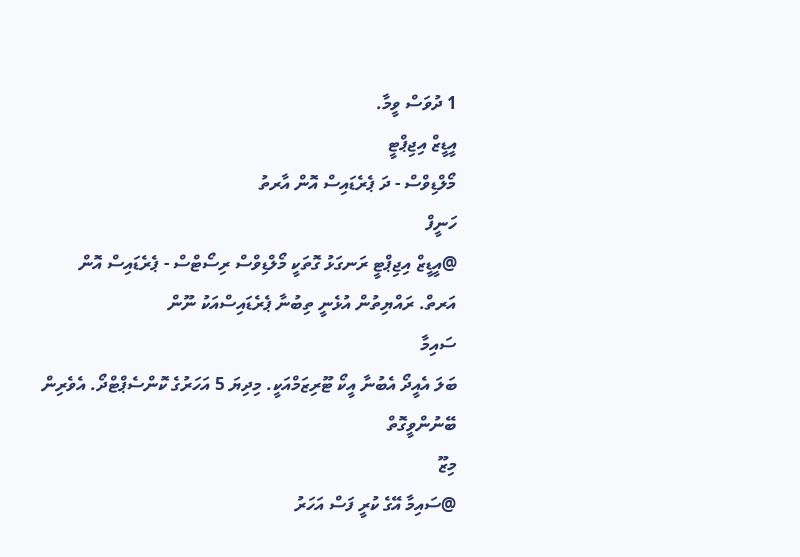1 ދުވަސް ވީމާ.
އީޑީޒް އިޖިޕްޓީ
މޯލްޑިވްސް - ދަ ޕެރެޑައިސް އޮން އާރތު
ހަނީފް
@އީޑީޒް އިޖިޕްޓީ ރަނގަޅު ގޮތަކީ މޯލްޑިވްސް ރިސޯޓްސް - ޕެރެޑައިސް އޮން އަރތް. ރައްޔިތުން އުޅެނީ ތިބުނާ ޕެރެޑައިސްއަކު ނޫން
ސައިމާ
ބަލަ އެއީދޯ އެބުނާ އީކޯ ޓޫރިޒަމްއަކީ. މިދިޔަ 5 އަހަރުގެ ކޮންސެޕްޓްދޯ. އެވެރިން ބޭނުންވީގޮތް
މިޒޫ
@ސައިމާ އޭގެ ކުރީ ފަސް އަހަރު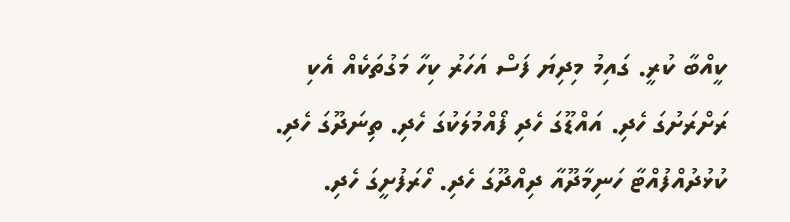ކީއްބާ ކުރީ. ގައިމު މިދިޔަ ފަސް އަހަރު ކިހާ މަގުތަކެއް އެކި ރަށްރަށުގަ ހެދި. އައްޑޫގަ ހެދި ފޯއްމުލަކުގަ ހެދި. ތިނަދޫގަ ހެދި. ކުޅުދުއްފުއްޓާ ހަނިމާދޫއާ ދިއްދޫގަ ހެދި. ހޯރަފުށީގަ ހެދި.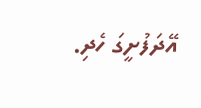އޭދަފުށީގަ ހެދި.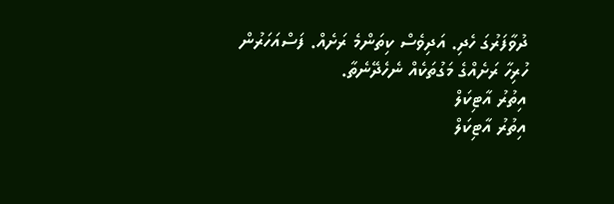ދުވާފަރުގަ ހެދި. އަދިވެސް ކިތަންމެ ރަށެއް. ފަސްއަހަރުން ހުރިހާ ރަށެއްގެ މަގުތަކެއް ނެހެދޭނެތާ.
އިތުރު އާޓިކަލް
އިތުރު އާޓިކަލް